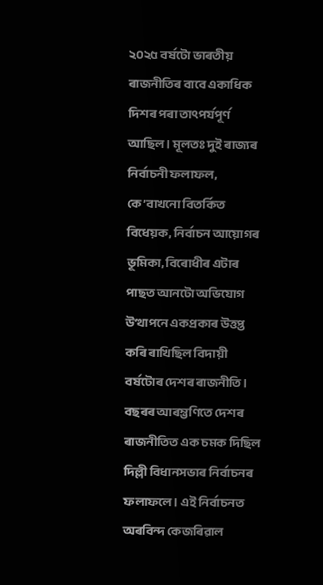২০২৫ বৰ্ষটো ভাৰতীয় ৰাজনীতিৰ বাবে একাধিক দিশৰ পৰা তাৎপৰ্যপূৰ্ণ আছিল। মূলতঃ দুই ৰাজ্যৰ নির্বাচনী ফলাফল, কে’বাখনো বিতর্কিত বিধেয়ক, নির্বাচন আয়োগৰ ভূমিকা, বিৰোধীৰ এটাৰ পাছত আনটো অভিযোগ উত্থাপনে একপ্ৰকাৰ উত্তপ্ত কৰি ৰাখিছিল বিদায়ী বৰ্ষটোৰ দেশৰ ৰাজনীতি।
বছৰৰ আৰম্ভণিতে দেশৰ ৰাজনীতিত এক চমক দিছিল দিল্লী বিধানসভাৰ নিৰ্বাচনৰ ফলাফলে। এই নিৰ্বাচনত অৰবিন্দ কেজৰিৱাল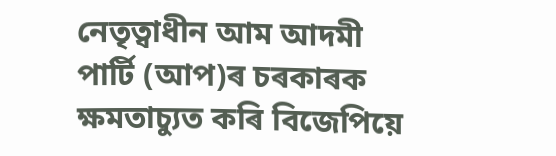নেতৃত্বাধীন আম আদমী পার্টি (আপ)ৰ চৰকাৰক ক্ষমতাচ্যুত কৰি বিজেপিয়ে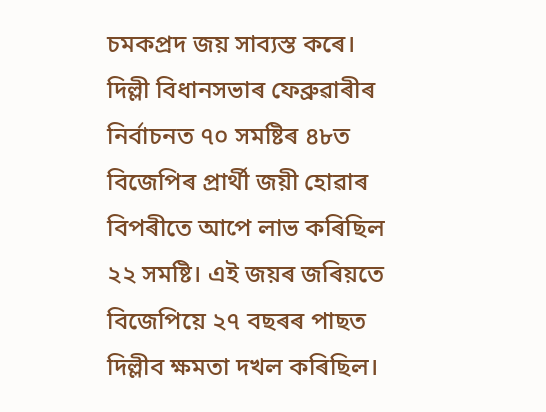চমকপ্রদ জয় সাব্যস্ত কৰে।
দিল্লী বিধানসভাৰ ফেব্ৰুৱাৰীৰ নির্বাচনত ৭০ সমষ্টিৰ ৪৮ত বিজেপিৰ প্রার্থী জয়ী হোৱাৰ বিপৰীতে আপে লাভ কৰিছিল ২২ সমষ্টি। এই জয়ৰ জৰিয়তে বিজেপিয়ে ২৭ বছৰৰ পাছত দিল্লীব ক্ষমতা দখল কৰিছিল।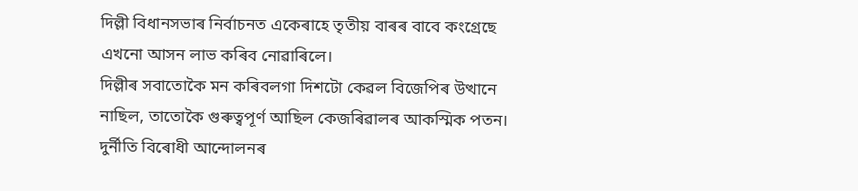দিল্লী বিধানসভাৰ নিৰ্বাচনত একেৰাহে তৃতীয় বাৰৰ বাবে কংগ্ৰেছে এখনো আসন লাভ কৰিব নোৱাৰিলে।
দিল্লীৰ সবাতোকৈ মন কৰিবলগা দিশটো কেৱল বিজেপিৰ উত্থানে নাছিল, তাতোকৈ গুৰুত্বপূর্ণ আছিল কেজৰিৱালৰ আকস্মিক পতন। দুর্নীতি বিৰোধী আন্দোলনৰ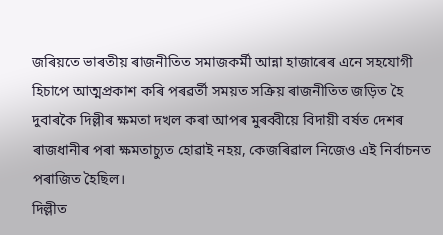জৰিয়তে ভাৰতীয় ৰাজনীতিত সমাজকর্মী আন্না হাজাৰেৰ এনে সহযোগী হিচাপে আত্মপ্রকাশ কৰি পৰৱৰ্তী সময়ত সক্রিয় ৰাজনীতিত জড়িত হৈ দুবাৰকৈ দিল্লীৰ ক্ষমতা দখল কৰা আপৰ মুৰব্বীয়ে বিদায়ী বৰ্ষত দেশৰ ৰাজধানীৰ পৰা ক্ষমতাচ্যুত হোৱাই নহয়, কেজৰিৱাল নিজেও এই নির্বাচনত পৰাজিত হৈছিল।
দিল্লীত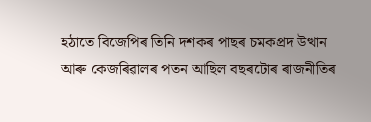হঠাতে বিজেপিৰ তিনি দশকৰ পাছৰ চমকপ্রদ উত্থান আৰু কেজৰিৱালৰ পতন আছিল বছৰটোৰ ৰাজনীতিৰ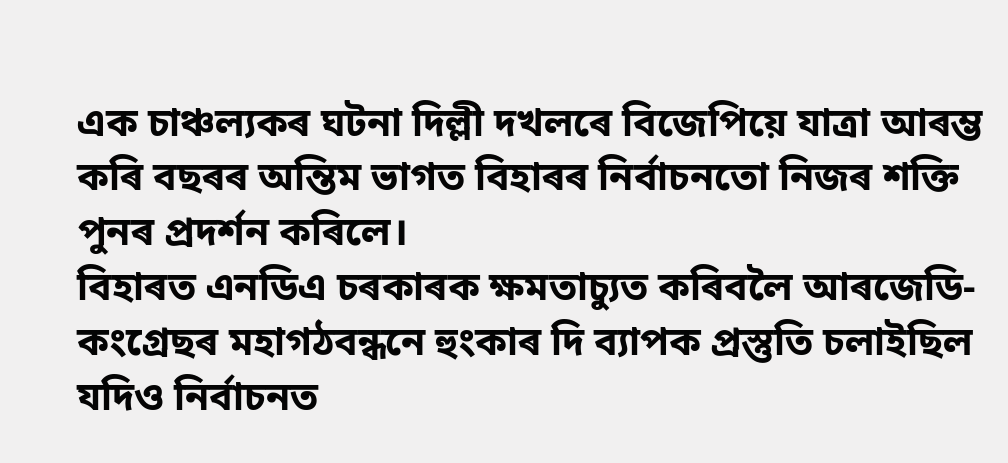এক চাঞ্চল্যকৰ ঘটনা দিল্লী দখলৰে বিজেপিয়ে যাত্রা আৰম্ভ কৰি বছৰৰ অন্তিম ভাগত বিহাৰৰ নির্বাচনতো নিজৰ শক্তি পুনৰ প্ৰদৰ্শন কৰিলে।
বিহাৰত এনডিএ চৰকাৰক ক্ষমতাচ্যুত কৰিবলৈ আৰজেডি-কংগ্ৰেছৰ মহাগঠবন্ধনে হুংকাৰ দি ব্যাপক প্রস্তুতি চলাইছিল যদিও নির্বাচনত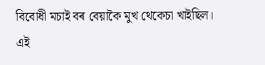বিবোধী মচাই বৰ বেয়াকৈ মুখ থেকেচা খাইছিল। এই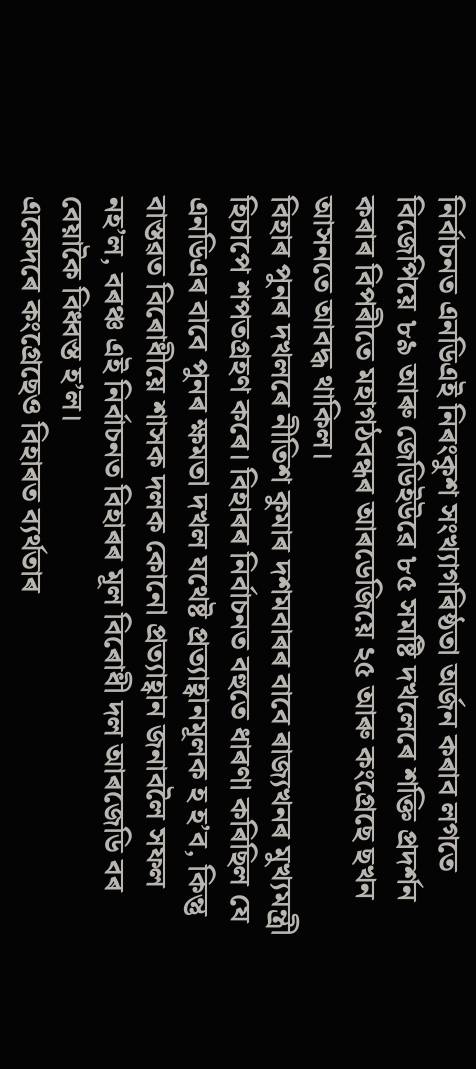নির্বাচনত এনডিএই নিৰংকুশ সংখ্যাগৰিষ্ঠতা অর্জন কৰাব লগতে বিজেপিয়ে ৮৯ আৰু জেডিইউৱে ৮৫ সমষ্টি দখলেৰে শক্তি প্রদর্শন কৰাৰ বিপৰীতে মহাগঠবন্ধৰ আৰডেজিয়ে ২৫ আৰু কংগ্রেছে ছখন আসনতে আবদ্ধ থাকিল।
বিহাৰ পুনৰ দখলৰে নীতিশ কুমাৰ দশমবাৰৰ বাবে ৰাজ্যখনৰ মুখ্যমন্ত্রী হিচাপে শপতগ্রহণ কৰে। বিহাৰৰ নির্বাচনত বহুতে ধাৰণা কৰিছিল যে এনডিএৰ বাবে পুনৰ ক্ষমতা দখল যথেষ্ট প্রত্যাহ্বানমূলক হ হ’ব, কিন্তু বাস্তৱত বিৰোধীয়ে শাসক দলক কোনো প্রত্যাহ্বান জনাবলৈ সফল নহ’ল, বৰঞ্চ এই নির্বাচনত বিহাৰৰ মূল বিৰোধী দল আৰজেডি বৰ বেয়াকৈ বিধ্বস্ত হ’ল।
একেদৰে কংগ্ৰেছেও বিহাৰত ব্যর্থতাৰ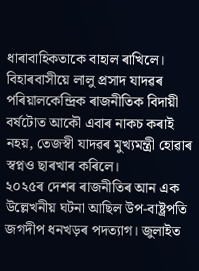ধাৰাবাহিকতাকে বাহাল ৰাখিলে। বিহাৰবাসীয়ে লালু প্রসাদ যাদৱৰ পৰিয়ালকেন্দ্রিক ৰাজনীতিক বিদায়ী বর্ষটোত আকৌ এবাৰ নাকচ কৰাই নহয়, তেজস্বী যাদৱৰ মুখ্যমন্ত্রী হোৱাৰ স্বপ্নও ছাৰখাৰ কৰিলে।
২০২৫ৰ দেশৰ ৰাজনীতিৰ আন এক উল্লেখনীয় ঘটনা আছিল উপ-বাষ্ট্রপতি জগদীপ ধনখড়ৰ পদত্যাগ। জুলাইত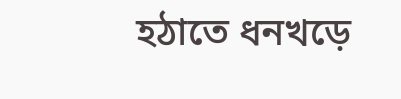হঠাতে ধনখড়ে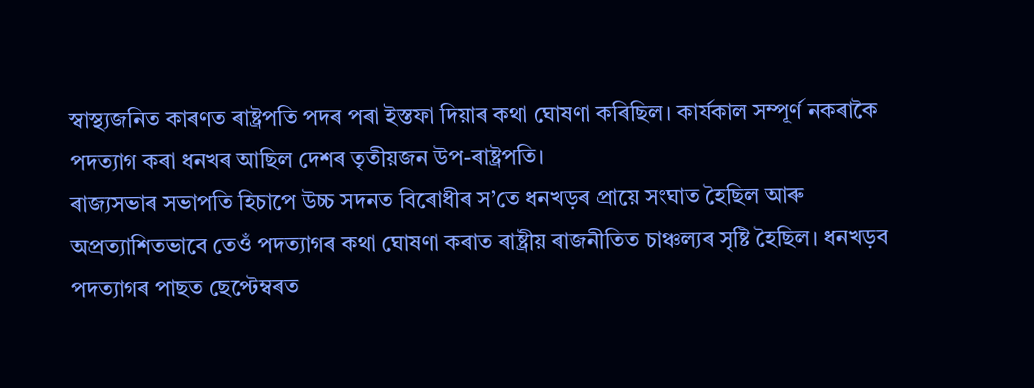স্বাস্থ্যজনিত কাৰণত ৰাষ্ট্ৰপতি পদৰ পৰা ইস্তফা দিয়াৰ কথা ঘোষণা কৰিছিল। কার্যকাল সম্পূর্ণ নকৰাকৈ পদত্যাগ কৰা ধনখৰ আছিল দেশৰ তৃতীয়জন উপ-ৰাষ্ট্ৰপতি।
ৰাজ্যসভাৰ সভাপতি হিচাপে উচ্চ সদনত বিৰোধীৰ স’তে ধনখড়ৰ প্ৰায়ে সংঘাত হৈছিল আৰু অপ্রত্যাশিতভাবে তেওঁ পদত্যাগৰ কথা ঘোষণা কৰাত ৰাষ্ট্ৰীয় ৰাজনীতিত চাঞ্চল্যৰ সৃষ্টি হৈছিল। ধনখড়ব পদত্যাগৰ পাছত ছেপ্টেম্বৰত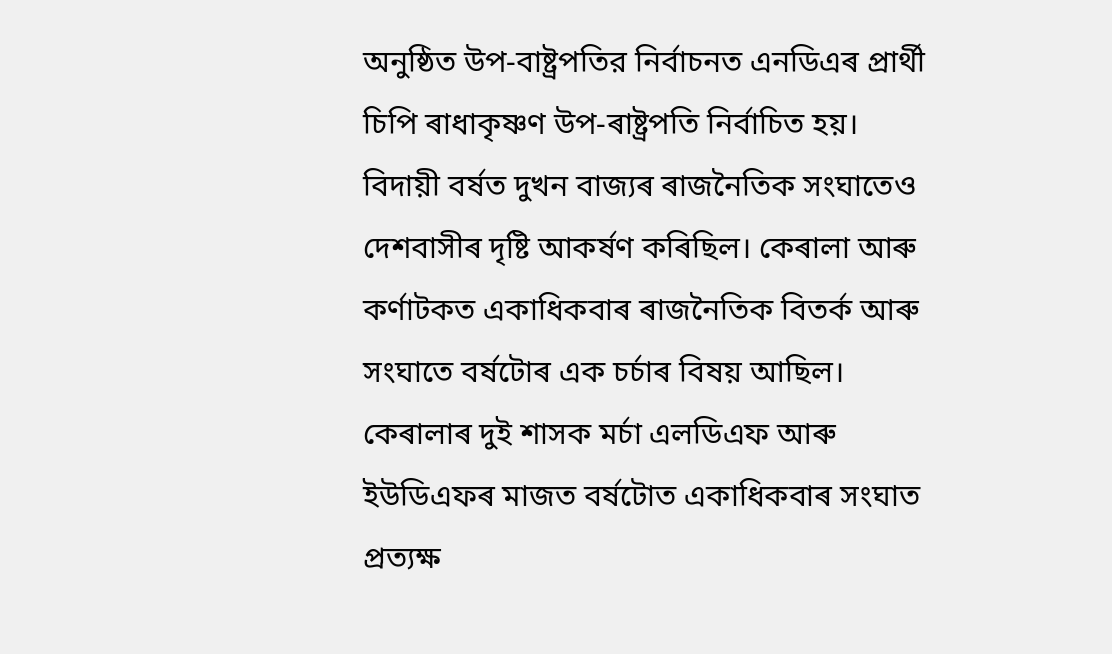অনুষ্ঠিত উপ-বাষ্ট্রপতির নির্বাচনত এনডিএৰ প্রার্থী চিপি ৰাধাকৃষ্ণণ উপ-ৰাষ্ট্রপতি নির্বাচিত হয়।
বিদায়ী বর্ষত দুখন বাজ্যৰ ৰাজনৈতিক সংঘাতেও দেশবাসীৰ দৃষ্টি আকর্ষণ কৰিছিল। কেৰালা আৰু কৰ্ণাটকত একাধিকবাৰ ৰাজনৈতিক বিতর্ক আৰু সংঘাতে বৰ্ষটোৰ এক চৰ্চাৰ বিষয় আছিল। কেৰালাৰ দুই শাসক মর্চা এলডিএফ আৰু ইউডিএফৰ মাজত বর্ষটোত একাধিকবাৰ সংঘাত প্রত্যক্ষ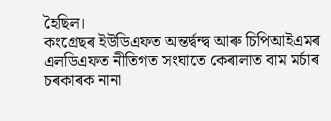হৈছিল।
কংগ্ৰেছৰ ইউডিএফত অন্তর্দ্বন্দ্ব আৰু চিপিআইএমৰ এলডিএফত নীতিগত সংঘাতে কেৰালাত বাম মৰ্চাৰ চৰকাৰক নানা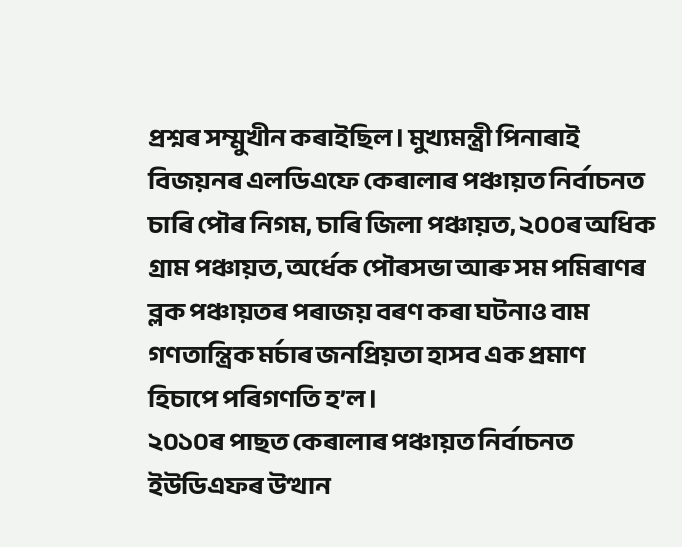প্রশ্নৰ সম্মুখীন কৰাইছিল। মুখ্যমন্ত্রী পিনাৰাই বিজয়নৰ এলডিএফে কেৰালাৰ পঞ্চায়ত নির্বাচনত চাৰি পৌৰ নিগম, চাৰি জিলা পঞ্চায়ত, ২০০ৰ অধিক গ্রাম পঞ্চায়ত, অর্ধেক পৌৰসভা আৰু সম পমিৰাণৰ ব্লক পঞ্চায়তৰ পৰাজয় বৰণ কৰা ঘটনাও বাম গণতান্ত্রিক মৰ্চাৰ জনপ্রিয়তা হাসব এক প্রমাণ হিচাপে পৰিগণতি হ’ল।
২০১০ৰ পাছত কেৰালাৰ পঞ্চায়ত নির্বাচনত ইউডিএফৰ উত্থান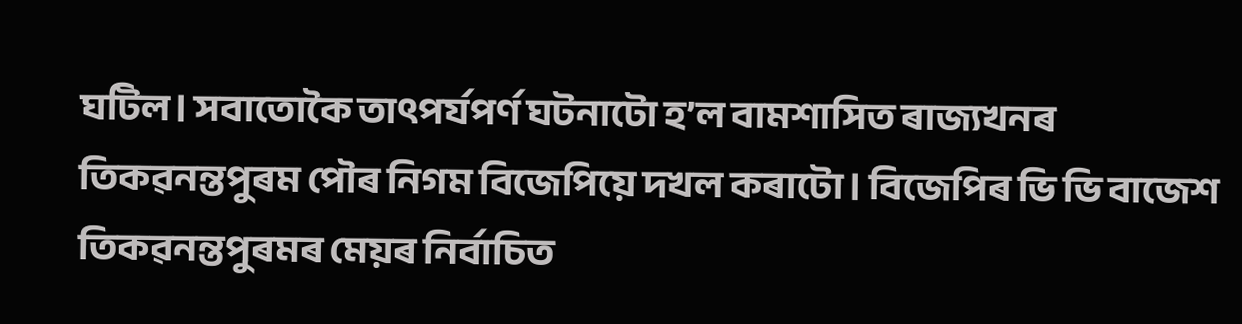ঘটিল। সবাতোকৈ তাৎপর্যপর্ণ ঘটনাটো হ’ল বামশাসিত ৰাজ্যখনৰ তিকৱনন্তপুৰম পৌৰ নিগম বিজেপিয়ে দখল কৰাটো। বিজেপিৰ ভি ভি বাজেশ তিকৱনন্তপুৰমৰ মেয়ৰ নিৰ্বাচিত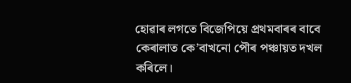হোৱাৰ লগতে বিজেপিয়ে প্রথমবাৰৰ বাবে কেৰালাত কে’বাখনো পৌৰ পঞ্চায়ত দখল কৰিলে।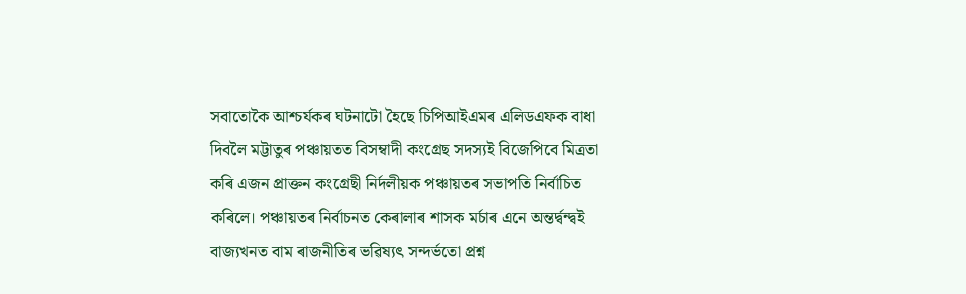সবাতোকৈ আশ্চর্যকৰ ঘটনাটো হৈছে চিপিআইএমৰ এলিডএফক বাধা দিবলৈ মট্টাতুৰ পঞ্চায়তত বিসম্বাদী কংগ্রেছ সদস্যই বিজেপিবে মিত্রতা কৰি এজন প্রাক্তন কংগ্রেছী নির্দলীয়ক পঞ্চায়তৰ সভাপতি নির্বাচিত কৰিলে। পঞ্চায়তৰ নিৰ্বাচনত কেৰালাৰ শাসক মৰ্চাৰ এনে অন্তর্দ্বন্দ্বই বাজ্যখনত বাম ৰাজনীতিৰ ভৱিষ্যৎ সন্দর্ভতো প্রশ্ন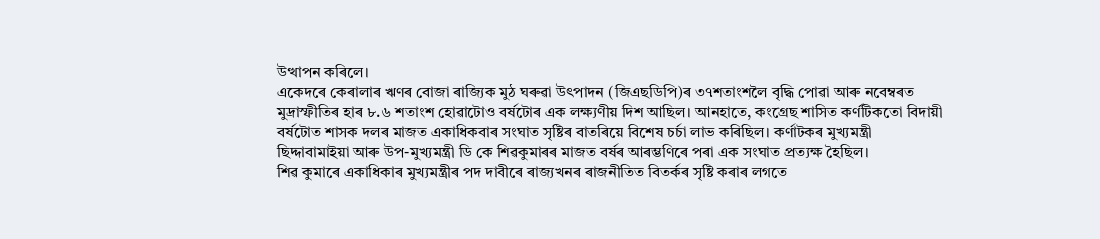উত্থাপন কৰিলে।
একেদৰে কেৰালাৰ ঋণৰ বোজা ৰাজ্যিক মুঠ ঘৰুৱা উৎপাদন (জিএছডিপি)ৰ ৩৭শতাংশলৈ বৃদ্ধি পোৱা আৰু নবেম্বৰত মুদ্রাস্ফীতিৰ হাৰ ৮.৬ শতাংশ হোৱাটোও বর্ষটোৰ এক লক্ষ্যণীয় দিশ আছিল। আনহাতে, কংগ্রেছ শাসিত কর্ণটিকতো বিদায়ী বর্ষটোত শাসক দলৰ মাজত একাধিকবাৰ সংঘাত সৃষ্টিৰ বাতৰিয়ে বিশেষ চর্চা লাভ কৰিছিল। কর্ণাটকৰ মুখ্যমন্ত্রী ছিদ্দাবামাইয়া আৰু উপ-মুখ্যমন্ত্রী ডি কে শিৱকুমাৰৰ মাজত বৰ্ষৰ আৰম্ভণিৰে পৰা এক সংঘাত প্রত্যক্ষ হৈছিল।
শিৱ কুমাৰে একাধিকাৰ মুখ্যমন্ত্ৰীৰ পদ দাবীৰে ৰাজ্যখনৰ ৰাজনীতিত বিতৰ্কৰ সৃষ্টি কৰাৰ লগতে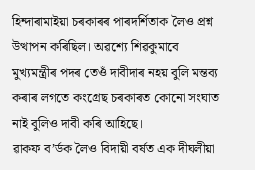হিন্দাৰামাইয়া চৰকাৰৰ পাৰদর্শিতাক লৈও প্রশ্ন উত্থাপন কৰিছিল। অৱশ্যে শিৱকুমাবে মুখ্যমন্ত্রীৰ পদৰ তেওঁ দাবীদাৰ নহয় বুলি মন্তব্য কৰাৰ লগতে কংগ্ৰেছ চৰকাৰত কোনো সংঘাত নাই বুলিও দাবী কৰি আহিছে।
ৱাকফ ব’ৰ্ডক লৈও বিদায়ী বর্ষত এক দীঘলীয়া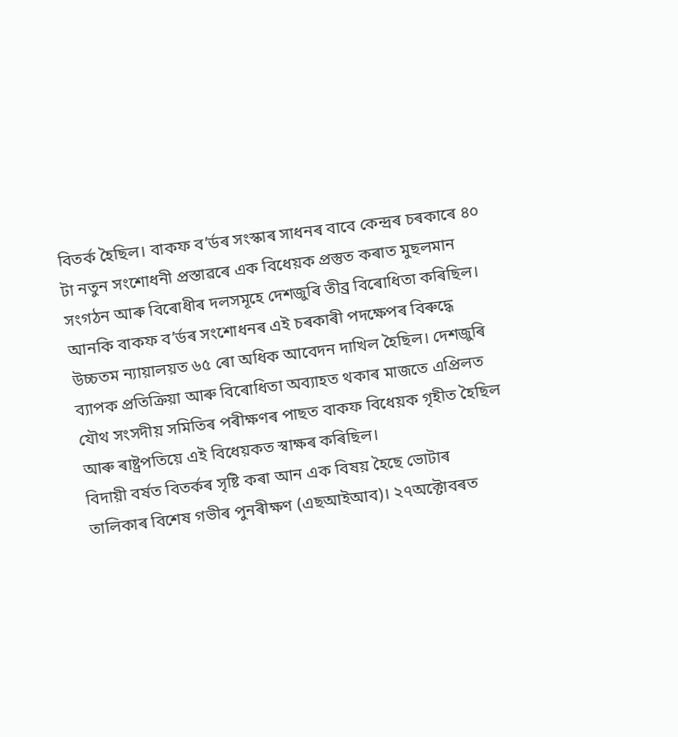বিতর্ক হৈছিল। বাকফ ব’ৰ্ডৰ সংস্কাৰ সাধনৰ বাবে কেন্দ্ৰৰ চৰকাৰে ৪০ টা নতুন সংশোধনী প্রস্তাৱৰে এক বিধেয়ক প্রস্তুত কৰাত মুছলমান সংগঠন আৰু বিৰোধীৰ দলসমূহে দেশজুৰি তীব্র বিৰোধিতা কৰিছিল। আনকি বাকফ ব’ৰ্ডৰ সংশোধনৰ এই চৰকাৰী পদক্ষেপৰ বিৰুদ্ধে উচ্চতম ন্যায়ালয়ত ৬৫ ৰো অধিক আবেদন দাখিল হৈছিল। দেশজুৰি ব্যাপক প্রতিক্রিয়া আৰু বিৰোধিতা অব্যাহত থকাৰ মাজতে এপ্রিলত যৌথ সংসদীয় সমিতিৰ পৰীক্ষণৰ পাছত বাকফ বিধেয়ক গৃহীত হৈছিল আৰু ৰাষ্ট্ৰপতিয়ে এই বিধেয়কত স্বাক্ষৰ কৰিছিল।
বিদায়ী বর্ষত বিতৰ্কৰ সৃষ্টি কৰা আন এক বিষয় হৈছে ভোটাৰ তালিকাৰ বিশেষ গভীৰ পুনৰীক্ষণ (এছআইআব)। ২৭অক্টোবৰত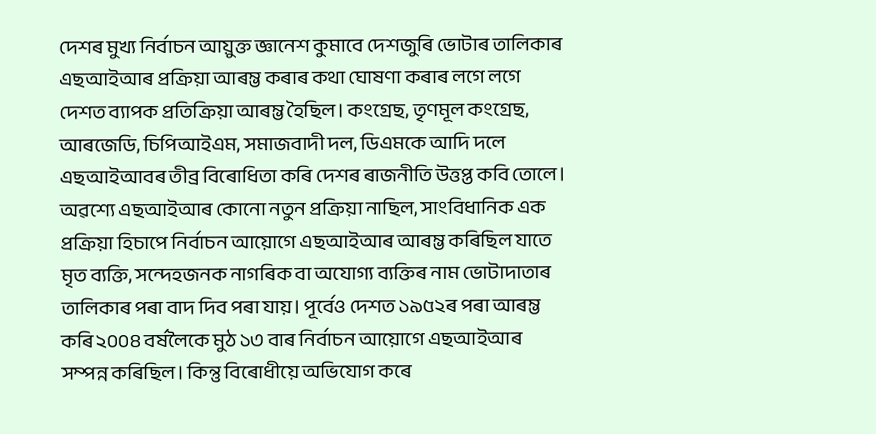দেশৰ মুখ্য নির্বাচন আয়ুক্ত জ্ঞানেশ কুমাবে দেশজুৰি ভোটাৰ তালিকাৰ এছআইআৰ প্ৰক্ৰিয়া আৰম্ভ কৰাৰ কথা ঘোষণা কৰাৰ লগে লগে দেশত ব্যাপক প্রতিক্রিয়া আৰম্ভ হৈছিল। কংগ্ৰেছ, তৃণমূল কংগ্ৰেছ, আৰজেডি, চিপিআইএম, সমাজবাদী দল, ডিএমকে আদি দলে এছআইআবৰ তীব্র বিৰোধিতা কৰি দেশৰ ৰাজনীতি উত্তপ্ত কবি তোলে।
অৱশ্যে এছআইআৰ কোনো নতুন প্রক্রিয়া নাছিল, সাংবিধানিক এক প্রক্রিয়া হিচাপে নির্বাচন আয়োগে এছআইআৰ আৰম্ভ কৰিছিল যাতে মৃত ব্যক্তি, সন্দেহজনক নাগৰিক বা অযোগ্য ব্যক্তিৰ নাম ভোটাদাতাৰ তালিকাৰ পৰা বাদ দিব পৰা যায়। পূর্বেও দেশত ১৯৫২ৰ পৰা আৰম্ভ কৰি ২০০৪ বর্ষলৈকে মুঠ ১৩ বাৰ নির্বাচন আয়োগে এছআইআৰ সম্পন্ন কৰিছিল। কিন্তু বিৰোধীয়ে অভিযোগ কৰে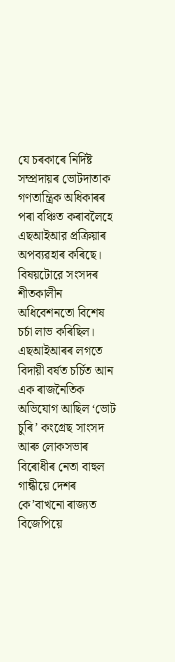যে চৰকাৰে নির্দিষ্ট সম্প্রদায়ৰ ভোটদাতাক গণতান্ত্রিক অধিকাৰৰ পৰা বঞ্চিত কৰাবলৈহে এছআইআর প্রক্রিয়াৰ অপব্যৱহাৰ কৰিছে। বিষয়টোরে সংসদৰ শীতকালীন অধিবেশনতো বিশেষ চর্চা লাভ কৰিছিল।
এছআইআৰৰ লগতে বিদায়ী বর্ষত চর্চিত আন এক ৰাজনৈতিক অভিযোগ আছিল ‘ভোট চুৰি’ কংগ্রেছ সাংসদ আৰু লোকসভাৰ বিৰোধীৰ নেতা বাহুল গান্ধীয়ে দেশৰ কে’বাখনো ৰাজ্যত বিজেপিয়ে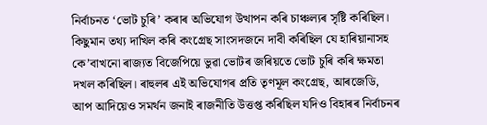নির্বাচনত ‘ভোট চুৰি’ কৰাৰ অভিযোগ উত্থাপন কৰি চাঞ্চল্যৰ সৃষ্টি কৰিছিল। কিছুমান তথ্য দাখিল কৰি কংগ্রেছ সাংসদজনে দাবী কৰিছিল যে হাৰিয়ানাসহ কে’বাখনো ৰাজ্যত বিজেপিয়ে ভুৱা ভোটৰ জৰিয়তে ভোট চুৰি কৰি ক্ষমতা দখল কৰিছিল। ৰাহুলৰ এই অভিযোগৰ প্রতি তৃণমূল কংগ্ৰেছ, আৰজেডি, আপ আদিয়েও সমর্থন জনাই ৰাজনীতি উত্তপ্ত কৰিছিল যদিও বিহাৰৰ নিৰ্বাচনৰ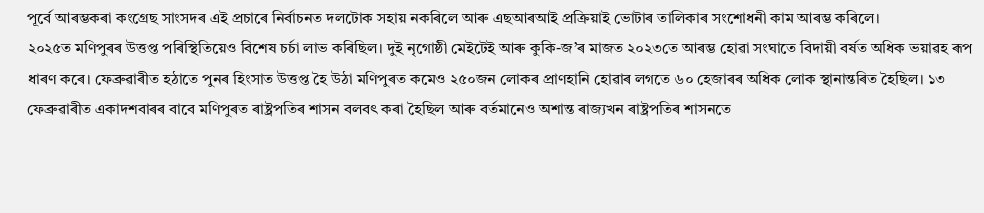পূৰ্বে আৰম্ভকৰা কংগ্ৰেছ সাংসদৰ এই প্ৰচাৰে নিৰ্বাচনত দলটোক সহায় নকৰিলে আৰু এছআৰআই প্রক্রিয়াই ভোটাৰ তালিকাৰ সংশোধনী কাম আৰম্ভ কৰিলে।
২০২৫ত মণিপুৰৰ উত্তপ্ত পৰিস্থিতিয়েও বিশেষ চর্চা লাভ কৰিছিল। দুই নৃগোষ্ঠী মেইটেই আৰু কুকি-জ’ৰ মাজত ২০২৩তে আৰম্ভ হোৱা সংঘাতে বিদায়ী বৰ্ষত অধিক ভয়াৱহ ৰূপ ধাৰণ কৰে। ফেব্ৰুৱাৰীত হঠাতে পুনৰ হিংসাত উত্তপ্ত হৈ উঠা মণিপুৰত কমেও ২৫০জন লোকৰ প্রাণহানি হোৱাৰ লগতে ৬০ হেজাৰৰ অধিক লোক স্থানান্তৰিত হৈছিল। ১৩ ফেব্ৰুৱাৰীত একাদশবাৰৰ বাবে মণিপুৰত ৰাষ্ট্ৰপতিৰ শাসন বলবৎ কৰা হৈছিল আৰু বর্তমানেও অশান্ত ৰাজ্যখন ৰাষ্ট্ৰপতিৰ শাসনতে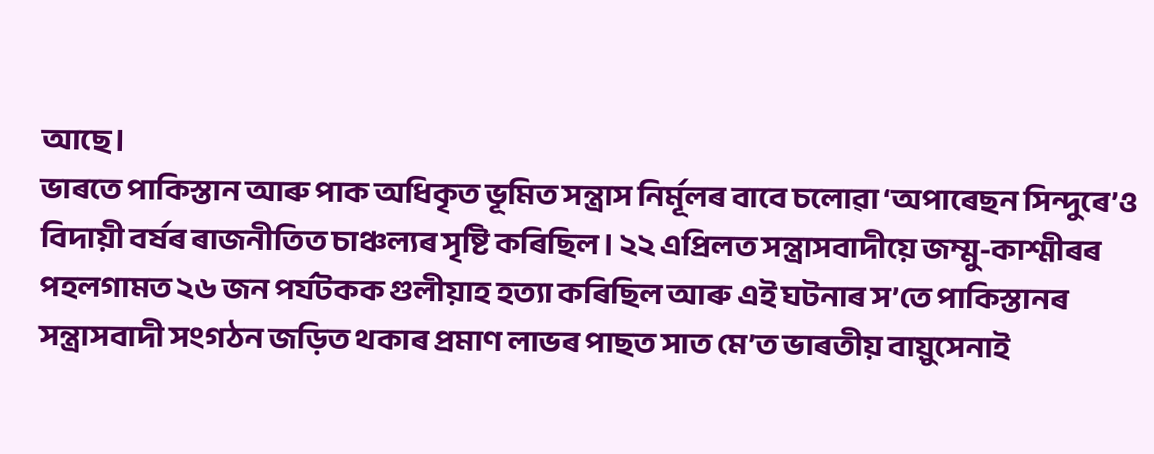আছে।
ভাৰতে পাকিস্তান আৰু পাক অধিকৃত ভূমিত সন্ত্রাস নির্মূলৰ বাবে চলোৱা ‘অপাৰেছন সিন্দুৰে’ও বিদায়ী বর্ষৰ ৰাজনীতিত চাঞ্চল্যৰ সৃষ্টি কৰিছিল। ২২ এপ্রিলত সন্ত্রাসবাদীয়ে জম্মু-কাশ্মীৰৰ পহলগামত ২৬ জন পর্যটকক গুলীয়াহ হত্যা কৰিছিল আৰু এই ঘটনাৰ স’তে পাকিস্তানৰ সন্ত্রাসবাদী সংগঠন জড়িত থকাৰ প্ৰমাণ লাভৰ পাছত সাত মে’ত ভাৰতীয় বায়ুসেনাই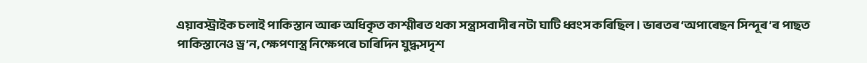এয়াবস্ট্রাইক চলাই পাকিস্তান আৰু অধিকৃত কাশ্মীৰত থকা সন্ত্রাসবাদীৰ নটা ঘাটি ধ্বংস কৰিছিল। ভাৰতৰ ‘অপাৰেছন সিন্দূৰ’ৰ পাছত পাকিস্তানেও ড্র’ন, ক্ষেপণাস্ত্র নিক্ষেপৰে চাৰিদিন যুদ্ধসদৃশ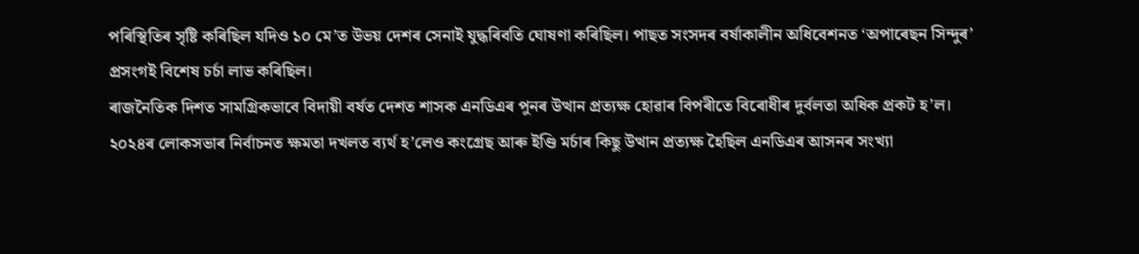পৰিস্থিতিৰ সৃষ্টি কৰিছিল যদিও ১০ মে’ত উভয় দেশৰ সেনাই যুদ্ধৰিবতি ঘোষণা কৰিছিল। পাছত সংসদৰ বর্ষাকালীন অধিবেশনত ‘অপাৰেছন সিন্দুৰ’ প্রসংগই বিশেষ চর্চা লাভ কৰিছিল।
ৰাজনৈতিক দিশত সামগ্রিকভাবে বিদায়ী বর্ষত দেশত শাসক এনডিএৰ পুনৰ উত্থান প্রত্যক্ষ হোৱাৰ বিপৰীতে বিৰোধীৰ দুৰ্বলতা অধিক প্রকট হ’ল। ২০২৪ৰ লোকসভাৰ নিৰ্বাচনত ক্ষমতা দখলত ব্যর্থ হ’লেও কংগ্ৰেছ আৰু ইণ্ডি মৰ্চাৰ কিছু উত্থান প্রত্যক্ষ হৈছিল এনডিএৰ আসনৰ সংখ্যা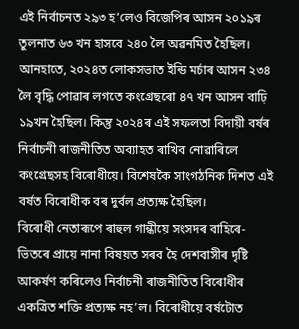এই নির্বাচনত ২৯৩ হ’লেও বিজেপিৰ আসন ২০১৯ৰ তুলনাত ৬৩ খন হাসবে ২৪০ লৈ অৱনমিত হৈছিল।
আনহাতে, ২০২৪ত লোকসভাত ইন্ডি মৰ্চাৰ আসন ২৩৪ লৈ বৃদ্ধি পোৱাৰ লগতে কংগ্রেছৰো ৪৭ খন আসন বাঢ়ি ১৯খন হৈছিল। কিন্তু ২০২৪ৰ এই সফলতা বিদায়ী বৰ্ষৰ নিৰ্বাচনী ৰাজনীতিত অব্যাহত ৰাখিব নোৱাৰিলে কংগ্ৰেছসহ বিৰোধীয়ে। বিশেষকৈ সাংগঠনিক দিশত এই বৰ্ষত বিৰোধীক বৰ দুৰ্বল প্রত্যক্ষ হৈছিল।
বিৰোধী নেতাৰূপে ৰাহুল গান্ধীয়ে সংসদৰ বাহিৰে-ভিতৰে প্ৰায়ে নানা বিষয়ত সৰব হৈ দেশবাসীৰ দৃষ্টি আকৰ্ষণ কৰিলেও নির্বাচনী ৰাজনীতিত বিৰোধীৰ একত্রিত শক্তি প্রত্যক্ষ নহ’ল। বিৰোধীয়ে বর্ষটোত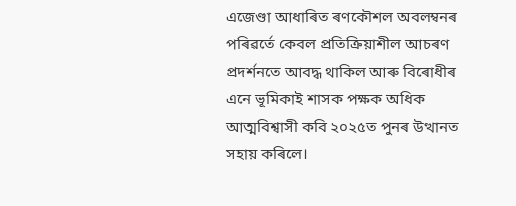এজেণ্ডা আধাৰিত ৰণকৌশল অবলম্বনৰ পৰিৱৰ্তে কেবল প্রতিক্রিয়াশীল আচৰণ প্রদর্শনতে আবদ্ধ থাকিল আৰু বিৰোধীৰ এনে ভূমিকাই শাসক পক্ষক অধিক আত্মবিশ্বাসী কবি ২০২৫ত পুনৰ উত্থানত সহায় কৰিলে।